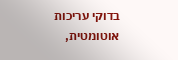בדוקי עריכות אוטומטית,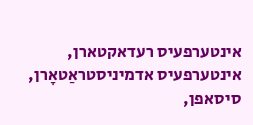אינטערפעיס רעדאקטארן, אינטערפעיס אדמיניסטראַטאָרן, סיסאפן,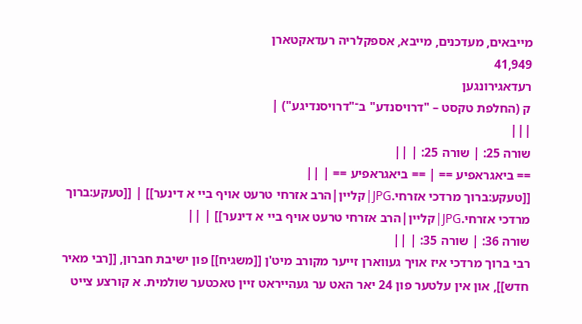מייבאים, מעדכנים, מייבא, אספקלריה רעדאקטארן
41,949
רעדאגירונגען
ק (החלפת טקסט – "דרויסנדע" ב־"דרויסנדיגע") |
|||
שורה 25: | שורה 25: | ||
== ביאגראפיע == | == ביאגראפיע == | ||
[[טעקע:ברוך מרדכי אזרחי.JPG|קליין|הרב אזרחי טרעט אויף ביי א דינער]] | [[טעקע:ברוך מרדכי אזרחי.JPG|קליין|הרב אזרחי טרעט אויף ביי א דינער]] | ||
שורה 36: | שורה 35: | ||
רבי ברוך מרדכי איז אויך געווארן זייער מקורב מיט'ן [[משגיח]] פון ישיבת חברון, [[רבי מאיר חדש]], און אין עלטער פון 24 יאר האט ער געהייראט זיין טאכטער שולמית. א קורצע צייט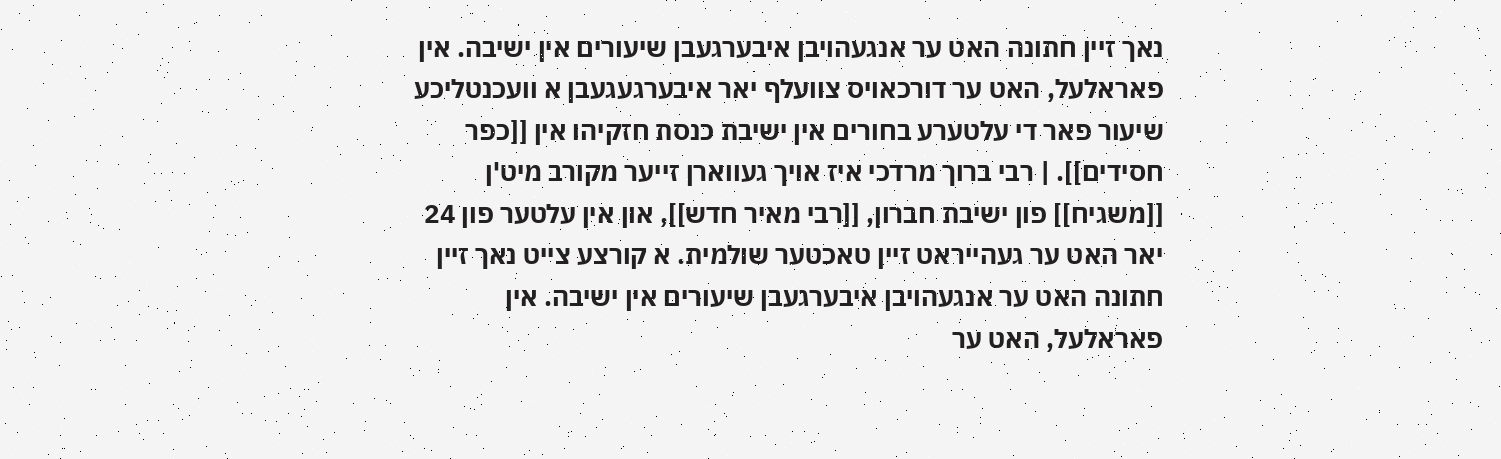נאך זיין חתונה האט ער אנגעהויבן איבערגעבן שיעורים אין ישיבה. אין פאראלעל, האט ער דורכאויס צוועלף יאר איבערגעגעבן א וועכנטליכע שיעור פאר די עלטערע בחורים אין ישיבת כנסת חזקיהו אין [[כפר חסידים]]. | רבי ברוך מרדכי איז אויך געווארן זייער מקורב מיט'ן [[משגיח]] פון ישיבת חברון, [[רבי מאיר חדש]], און אין עלטער פון 24 יאר האט ער געהייראט זיין טאכטער שולמית. א קורצע צייט נאך זיין חתונה האט ער אנגעהויבן איבערגעבן שיעורים אין ישיבה. אין פאראלעל, האט ער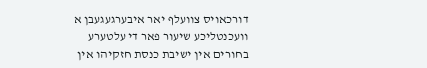דורכאויס צוועלף יאר איבערגעגעבן א וועכנטליכע שיעור פאר די עלטערע בחורים אין ישיבת כנסת חזקיהו אין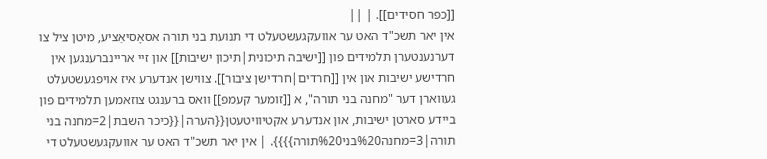[[כפר חסידים]]. | ||
אין יאר תשכ"ד האט ער אוועקגעשטעלט די תנועת בני תורה אסאָסיאַציע, מיטן ציל צו דערנענטערן תלמידים פון [[ישיבה תיכונית|תיכון ישיבות]] און זיי אריינברענגען אין חרדישע ישיבות און אין [[חרדים|חרדישן ציבור]]. צווישן אנדערע איז אויפגעשטעלט געווארן דער "מחנה בני תורה", א [[זומער קעמפ]] וואס ברענגט צוזאמען תלמידים פון ביידע סארטן ישיבות, און אנדערע אקטיוויטעטן{{הערה|{{כיכר השבת|2=מחנה בני תורה|3=מחנה%20בני%20תורה}}}}. | אין יאר תשכ"ד האט ער אוועקגעשטעלט די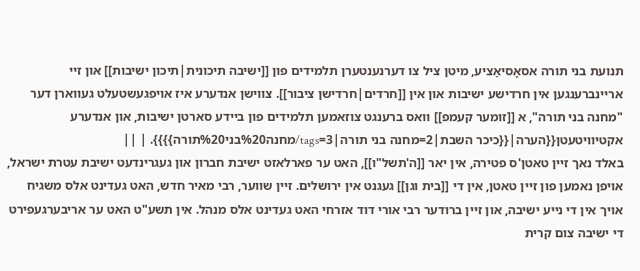תנועת בני תורה אסאָסיאַציע, מיטן ציל צו דערנענטערן תלמידים פון [[ישיבה תיכונית|תיכון ישיבות]] און זיי אריינברענגען אין חרדישע ישיבות און אין [[חרדים|חרדישן ציבור]]. צווישן אנדערע איז אויפגעשטעלט געווארן דער "מחנה בני תורה", א [[זומער קעמפ]] וואס ברענגט צוזאמען תלמידים פון ביידע סארטן ישיבות, און אנדערע אקטיוויטעטן{{הערה|{{כיכר השבת|2=מחנה בני תורה|3=tags/מחנה%20בני%20תורה}}}}. | ||
באלד נאך זיין טאטן'ס פטירה, אין יאר [[ה'תשל"ו]], האט ער פארלאזט ישיבת חברון און געגרינדעט ישיבת עטרת ישראל, אויפן נאמען פון זיין טאטן, אין די [[בית וגן]] געגנט אין ירושלים. זיין שווער, רבי מאיר חדש, האט געדינט אלס משגיח אויך אין די נייע ישיבה, און זיין ברודער רבי אורי דוד אזרחי האט געדינט אלס מנהל. אין תשע"ט האט ער אריבערגעפירט די ישיבה צום קרית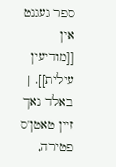ספר געגנט אין [[מודיעין עילית]]. | באלד נאך זיין טאטן'ס פטירה,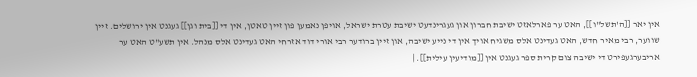אין יאר [[ה'תשל"ו]], האט ער פארלאזט ישיבת חברון און געגרינדעט ישיבת עטרת ישראל, אויפן נאמען פון זיין טאטן, אין די [[בית וגן]] געגנט אין ירושלים. זיין שווער, רבי מאיר חדש, האט געדינט אלס משגיח אויך אין די נייע ישיבה, און זיין ברודער רבי אורי דוד אזרחי האט געדינט אלס מנהל. אין תשע"ט האט ער אריבערגעפירט די ישיבה צום קרית ספר געגנט אין [[מודיעין עילית]]. |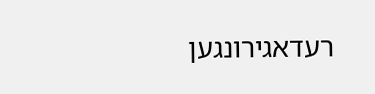רעדאגירונגען